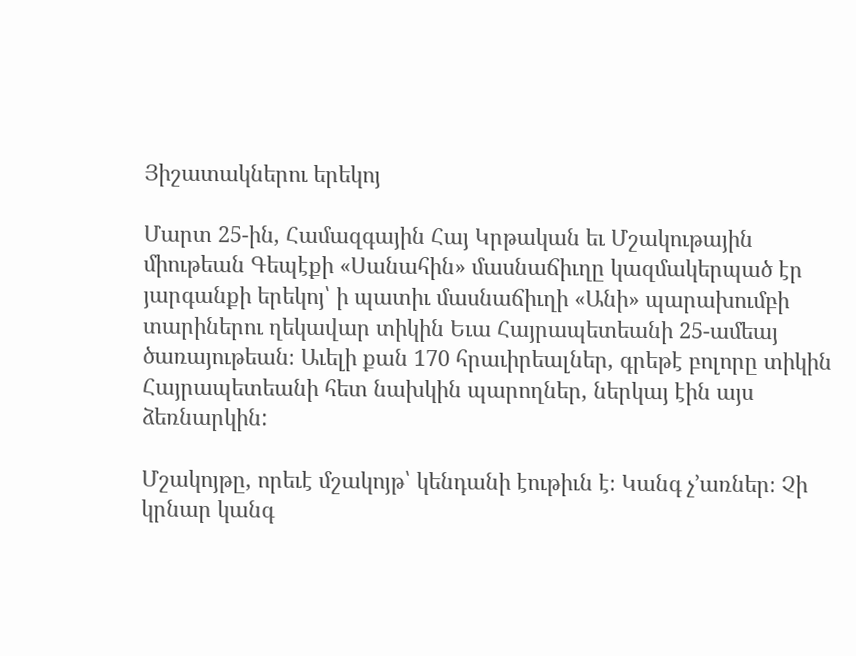Յիշատակներու երեկոյ

Մարտ 25-ին, Համազգային Հայ Կրթական եւ Մշակութային միութեան Գեպէքի «Սանահին» մասնաճիւղը կազմակերպած էր յարգանքի երեկոյ՝ ի պատիւ մասնաճիւղի «Անի» պարախումբի տարիներու ղեկավար տիկին Եւա Հայրապետեանի 25-ամեայ ծառայութեան։ Աւելի քան 170 հրաւիրեալներ, գրեթէ բոլորը տիկին Հայրապետեանի հետ նախկին պարողներ, ներկայ էին այս ձեռնարկին:

Մշակոյթը, որեւէ մշակոյթ՝ կենդանի էութիւն է։ Կանգ չ՚առներ։ Չի կրնար կանգ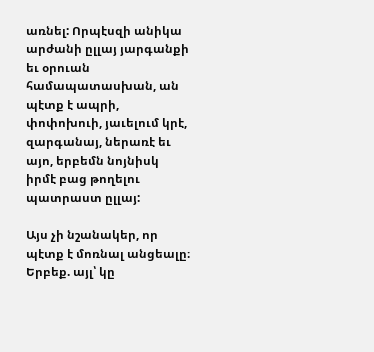առնել: Որպէսզի անիկա արժանի ըլլայ յարգանքի եւ օրուան համապատասխան, ան պէտք է ապրի, փոփոխուի, յաւելում կրէ, զարգանայ, ներառէ եւ այո, երբեմն նոյնիսկ իրմէ բաց թողելու պատրաստ ըլլայ:

Այս չի նշանակեր, որ պէտք է մոռնալ անցեալը։ Երբեք. այլ՝ կը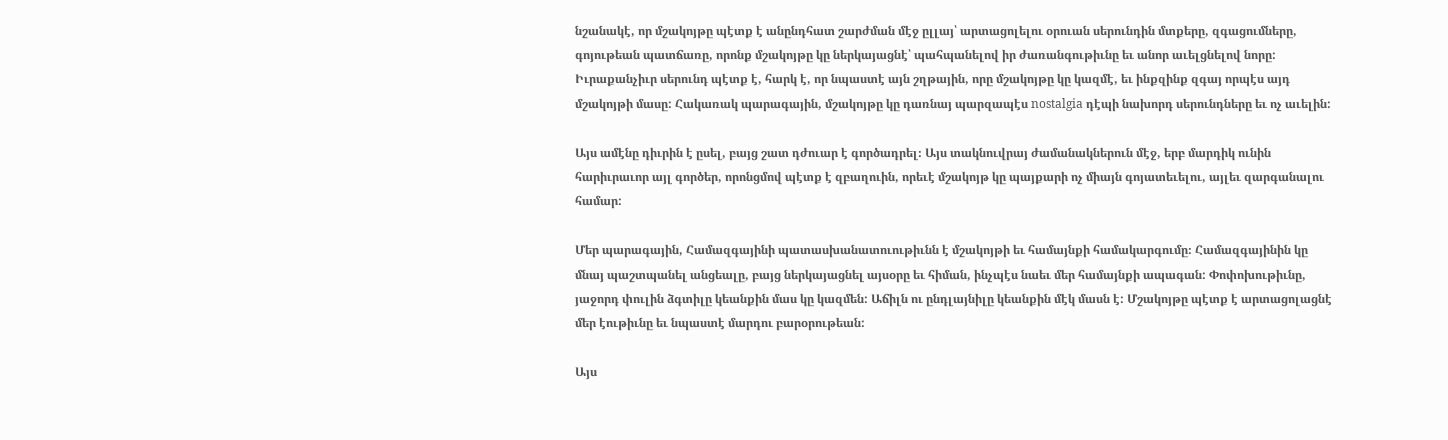նշանակէ, որ մշակոյթը պէտք է անընդհատ շարժման մէջ ըլլայ՝ արտացոլելու օրուան սերունդին մտքերը, զգացումները, գոյութեան պատճառը, որոնք մշակոյթը կը ներկայացնէ՝ պահպանելով իր ժառանգութիւնը եւ անոր աւելցնելով նորը: Իւրաքանչիւր սերունդ պէտք է, հարկ է, որ նպաստէ այն շղթային, որը մշակոյթը կը կազմէ, եւ ինքզինք զգայ որպէս այդ մշակոյթի մասը: Հակառակ պարագային, մշակոյթը կը դառնայ պարզապէս nostalgia դէպի նախորդ սերունդները եւ ոչ աւելին:

Այս ամէնը դիւրին է ըսել, բայց շատ դժուար է գործադրել։ Այս տակնուվրայ ժամանակներուն մէջ, երբ մարդիկ ունին հարիւրաւոր այլ գործեր, որոնցմով պէտք է զբաղուին, որեւէ մշակոյթ կը պայքարի ոչ միայն գոյատեւելու, այլեւ զարգանալու համար:

Մեր պարագային, Համազգայինի պատասխանատուութիւնն է մշակոյթի եւ համայնքի համակարգումը։ Համազգայինին կը մնայ պաշտպանել անցեալը, բայց ներկայացնել այսօրը եւ հիման, ինչպէս նաեւ մեր համայնքի ապագան: Փոփոխութիւնը, յաջորդ փուլին ձգտիլը կեանքին մաս կը կազմեն: Աճիլն ու ընդլայնիլը կեանքին մէկ մասն է: Մշակոյթը պէտք է արտացոլացնէ մեր էութիւնը եւ նպաստէ մարդու բարօրութեան:

Այս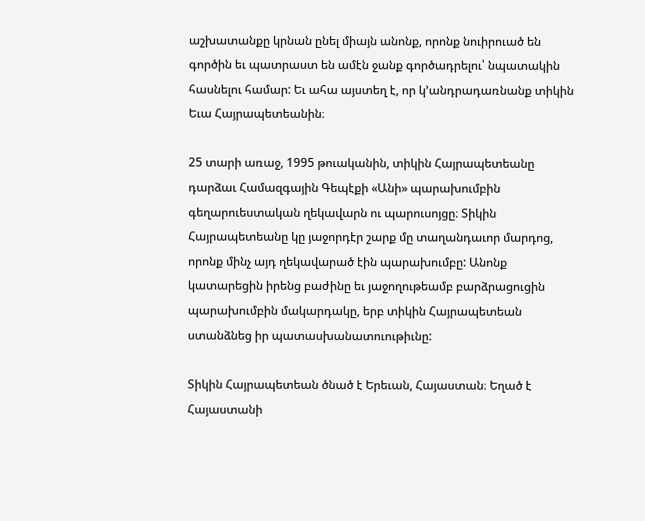աշխատանքը կրնան ընել միայն անոնք, որոնք նուիրուած են գործին եւ պատրաստ են ամէն ջանք գործադրելու՝ նպատակին հասնելու համար: Եւ ահա այստեղ է, որ կ՚անդրադառնանք տիկին Եւա Հայրապետեանին։

25 տարի առաջ, 1995 թուականին, տիկին Հայրապետեանը դարձաւ Համազգային Գեպէքի «Անի» պարախումբին գեղարուեստական ղեկավարն ու պարուսոյցը։ Տիկին Հայրապետեանը կը յաջորդէր շարք մը տաղանդաւոր մարդոց, որոնք մինչ այդ ղեկավարած էին պարախումբը: Անոնք կատարեցին իրենց բաժինը եւ յաջողութեամբ բարձրացուցին պարախումբին մակարդակը, երբ տիկին Հայրապետեան ստանձնեց իր պատասխանատուութիւնը:

Տիկին Հայրապետեան ծնած է Երեւան, Հայաստան։ Եղած է Հայաստանի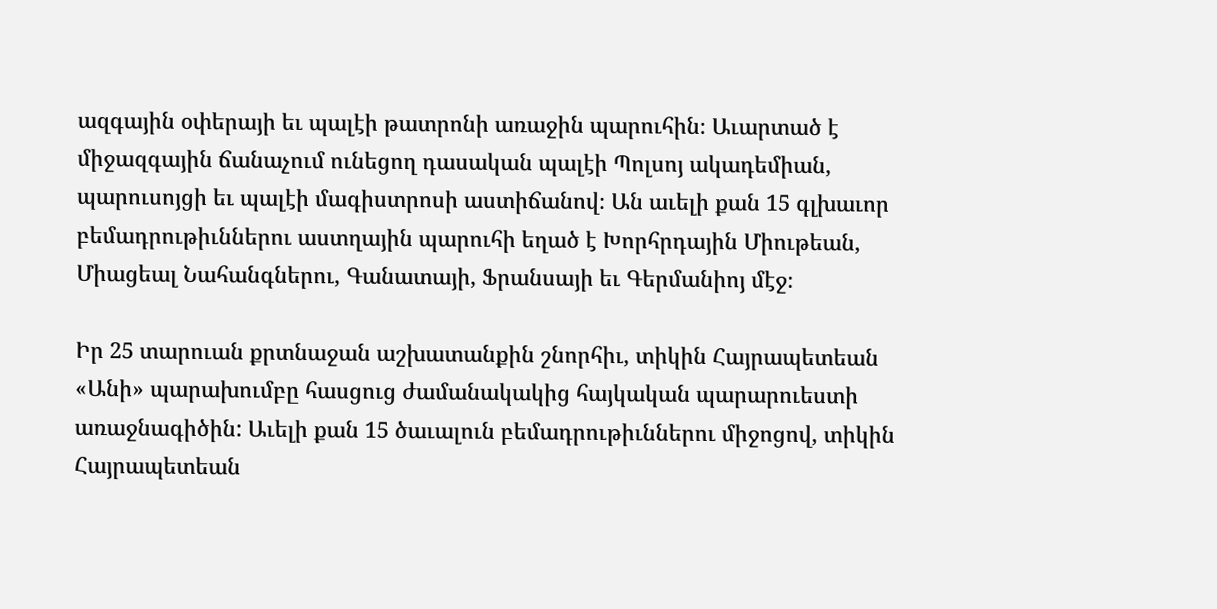ազգային օփերայի եւ պալէի թատրոնի առաջին պարուհին։ Աւարտած է միջազգային ճանաչում ունեցող դասական պալէի Պոլսոյ ակադեմիան, պարուսոյցի եւ պալէի մագիստրոսի աստիճանով։ Ան աւելի քան 15 գլխաւոր բեմադրութիւններու աստղային պարուհի եղած է Խորհրդային Միութեան, Միացեալ Նահանգներու, Գանատայի, Ֆրանսայի եւ Գերմանիոյ մէջ։

Իր 25 տարուան քրտնաջան աշխատանքին շնորհիւ, տիկին Հայրապետեան «Անի» պարախումբը հասցուց ժամանակակից հայկական պարարուեստի առաջնագիծին: Աւելի քան 15 ծաւալուն բեմադրութիւններու միջոցով, տիկին Հայրապետեան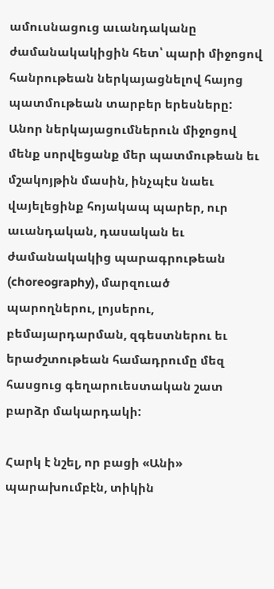ամուսնացուց աւանդականը ժամանակակիցին հետ՝ պարի միջոցով հանրութեան ներկայացնելով հայոց պատմութեան տարբեր երեսները: Անոր ներկայացումներուն միջոցով մենք սորվեցանք մեր պատմութեան եւ մշակոյթին մասին, ինչպէս նաեւ վայելեցինք հոյակապ պարեր, ուր աւանդական, դասական եւ ժամանակակից պարագրութեան (choreography), մարզուած պարողներու, լոյսերու, բեմայարդարման, զգեստներու եւ երաժշտութեան համադրումը մեզ հասցուց գեղարուեստական շատ բարձր մակարդակի:

Հարկ է նշել, որ բացի «Անի» պարախումբէն, տիկին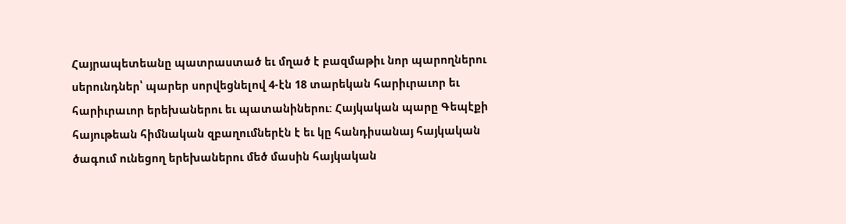Հայրապետեանը պատրաստած եւ մղած է բազմաթիւ նոր պարողներու սերունդներ՝ պարեր սորվեցնելով 4-էն 18 տարեկան հարիւրաւոր եւ հարիւրաւոր երեխաներու եւ պատանիներու: Հայկական պարը Գեպէքի հայութեան հիմնական զբաղումներէն է եւ կը հանդիսանայ հայկական ծագում ունեցող երեխաներու մեծ մասին հայկական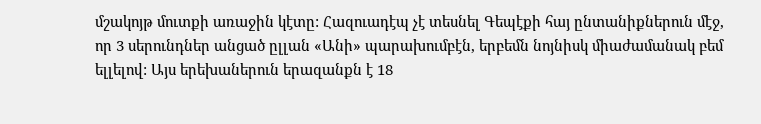մշակոյթ մուտքի առաջին կէտը: Հազուադէպ չէ տեսնել Գեպէքի հայ ընտանիքներուն մէջ, որ 3 սերունդներ անցած ըլլան «Անի» պարախումբէն, երբեմն նոյնիսկ միաժամանակ բեմ ելլելով: Այս երեխաներուն երազանքն է 18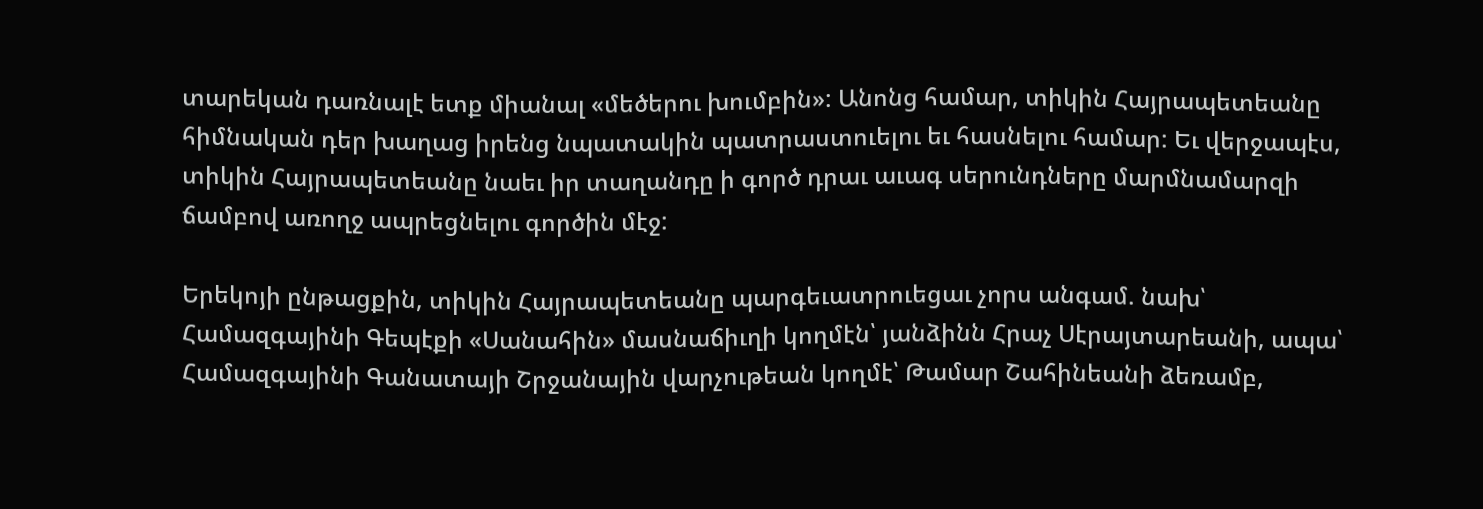տարեկան դառնալէ ետք միանալ «մեծերու խումբին»: Անոնց համար, տիկին Հայրապետեանը հիմնական դեր խաղաց իրենց նպատակին պատրաստուելու եւ հասնելու համար: Եւ վերջապէս, տիկին Հայրապետեանը նաեւ իր տաղանդը ի գործ դրաւ աւագ սերունդները մարմնամարզի ճամբով առողջ ապրեցնելու գործին մէջ:

Երեկոյի ընթացքին, տիկին Հայրապետեանը պարգեւատրուեցաւ չորս անգամ. նախ՝ Համազգայինի Գեպէքի «Սանահին» մասնաճիւղի կողմէն՝ յանձինն Հրաչ Սէրայտարեանի, ապա՝ Համազգայինի Գանատայի Շրջանային վարչութեան կողմէ՝ Թամար Շահինեանի ձեռամբ,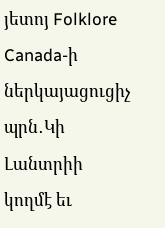յետոյ Folklore Canada-ի ներկայացուցիչ պրն․Կի Լանտրիի կողմէ եւ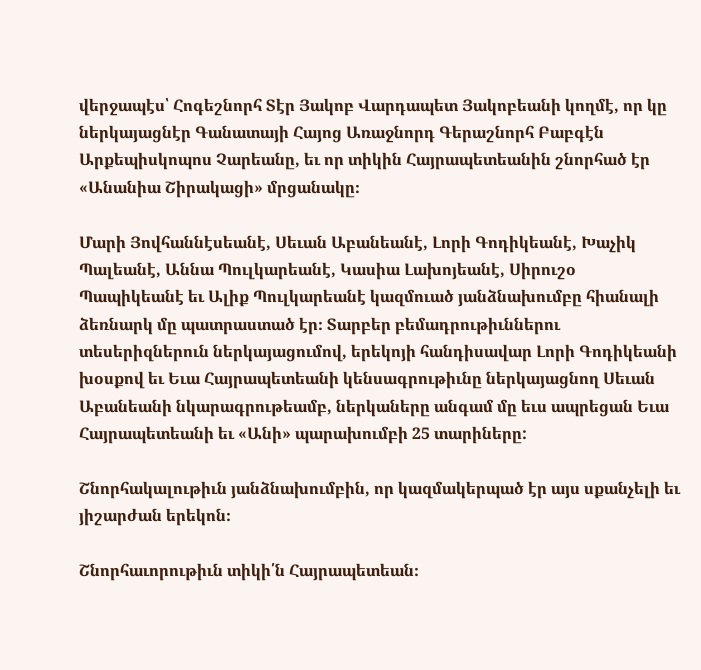վերջապէս՝ Հոգեշնորհ Տէր Յակոբ Վարդապետ Յակոբեանի կողմէ, որ կը ներկայացնէր Գանատայի Հայոց Առաջնորդ Գերաշնորհ Բաբգէն Արքեպիսկոպոս Չարեանը, եւ որ տիկին Հայրապետեանին շնորհած էր «Անանիա Շիրակացի» մրցանակը։

Մարի Յովհաննէսեանէ, Սեւան Աբանեանէ, Լորի Գոդիկեանէ, Խաչիկ Պալեանէ, Աննա Պուլկարեանէ, Կասիա Լախոյեանէ, Սիրուշօ Պապիկեանէ եւ Ալիք Պուլկարեանէ կազմուած յանձնախումբը հիանալի ձեռնարկ մը պատրաստած էր։ Տարբեր բեմադրութիւններու տեսերիզներուն ներկայացումով, երեկոյի հանդիսավար Լորի Գոդիկեանի խօսքով եւ Եւա Հայրապետեանի կենսագրութիւնը ներկայացնող Սեւան Աբանեանի նկարագրութեամբ, ներկաները անգամ մը եւս ապրեցան Եւա Հայրապետեանի եւ «Անի» պարախումբի 25 տարիները:

Շնորհակալութիւն յանձնախումբին, որ կազմակերպած էր այս սքանչելի եւ յիշարժան երեկոն։

Շնորհաւորութիւն տիկի՛ն Հայրապետեան։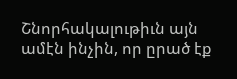Շնորհակալութիւն այն ամէն ինչին, որ ըրած էք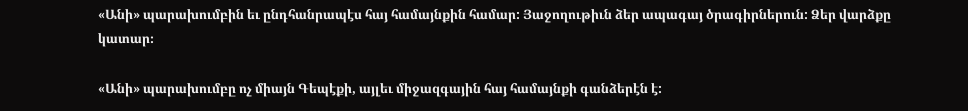«Անի» պարախումբին եւ ընդհանրապէս հայ համայնքին համար: Յաջողութիւն ձեր ապագայ ծրագիրներուն: Ձեր վարձքը կատար։

«Անի» պարախումբը ոչ միայն Գեպէքի, այլեւ միջազգային հայ համայնքի գանձերէն է: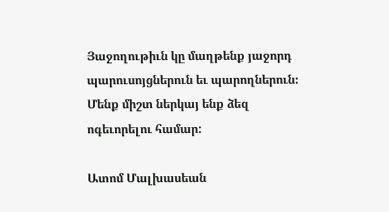Յաջողութիւն կը մաղթենք յաջորդ պարուսոյցներուն եւ պարողներուն։ Մենք միշտ ներկայ ենք ձեզ ոգեւորելու համար:

Ատոմ Մալխասեան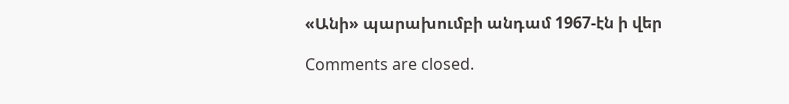«Անի» պարախումբի անդամ 1967-էն ի վեր

Comments are closed.